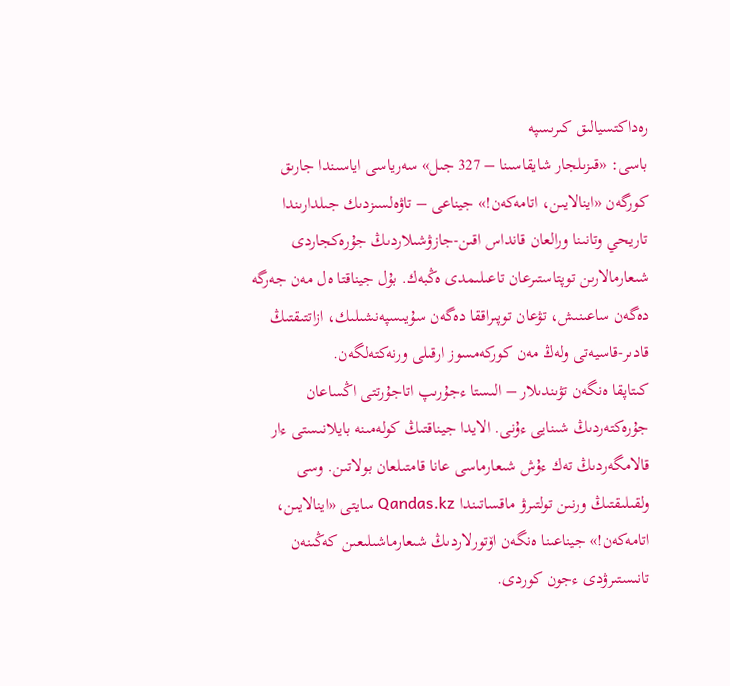رەداكتسيالىق كىرىسپە
باسى: «قىزىلجار شايقاسىنا – 327 جىل» سەرياسى اياسىندا جارىق كورگەن «اينالايىن، اتامەكەن!» جيناعى – تاۋەلسىزدىك جىلدارىندا تاريحي وتانىنا ورالعان قانداس اقىن-جازۋشىلاردىڭ جۇرەكجاردى شىعارمالارىن توپتاستىرعان تاعىلىمدى ەڭبەك. بۇل جيناقتا ەل مەن جەرگە دەگەن ساعىنىش، تۋعان توپىراققا دەگەن سۇيىسپەنشىلىك، ازاتتىقتىڭ قادىر-قاسيەتى ولەڭ مەن كوركەمسوز ارقىلى ورنەكتەلگەن.
كىتاپقا ەنگەن تۋىندىلار – الىستا ءجۇرىپ اتاجۇرتتى اڭساعان جۇرەكتەردىڭ شىنايى ءۇنى. الايدا جيناقتىڭ كولەمىنە بايلانىستى ءار قالامگەردىڭ تەك ءۇش شىعارماسى عانا قامتىلعان بولاتىن. وسى ولقىلىقتىڭ ورنىن تولتىرۋ ماقساتىندا Qandas.kz سايتى «اينالايىن، اتامەكەن!» جيناعىنا ەنگەن اۆتورلاردىڭ شىعارماشىلىعىن كەڭىنەن تانىستىرۋدى ءجون كوردى.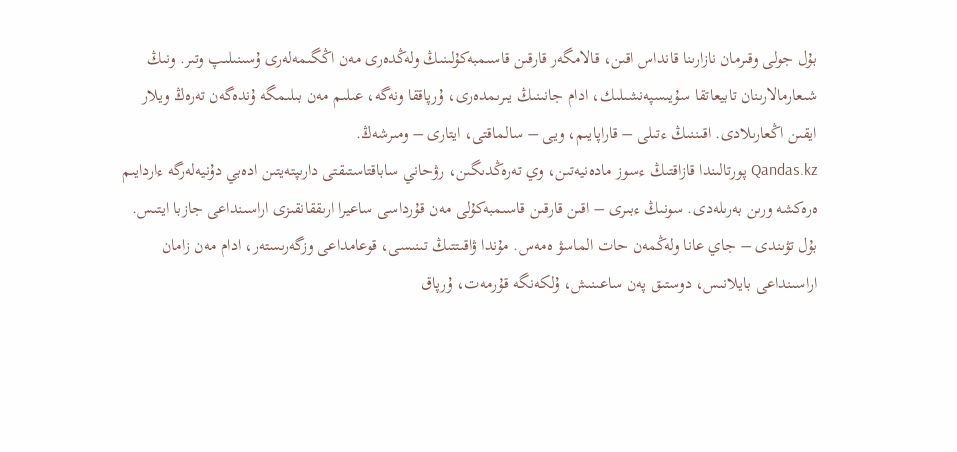بۇل جولى وقىرمان نازارىنا قانداس اقىن، قالامگەر قارقىن قاسىمبەكۇلىنىڭ ولەڭدەرى مەن اڭگىمەلەرى ۇسىنىلىپ وتىر. ونىڭ شىعارمالارىنان تابيعاتقا سۇيىسپەنشىلىك، ادام جانىنىڭ يىرىمدەرى، ۇرپاققا ونەگە، عىلىم مەن بىلىمگە ۇندەگەن تەرەڭ ويلار ايقىن اڭعارىلادى. اقىننىڭ ءتىلى – قاراپايىم، ويى – سالماقتى، ايتارى – ومىرشەڭ.
Qandas.kz پورتالىندا قازاقتىڭ ءسوز مادەنيەتىن، وي تەرەڭدىگىن، رۋحاني ساباقتاستىقتى دارىپتەيتىن ادەبي دۇنيەلەرگە ءاردايىم ەرەكشە ورىن بەرىلەدى. سونىڭ ءبىرى – اقىن قارقىن قاسىمبەكۇلى مەن قۇرداسى ساعيرا ارىققانقىزى اراسىنداعى جازبا ايتىس.
بۇل تۋىندى – جاي عانا ولەڭمەن حات الماسۋ ەمەس. مۇندا ۋاقىتتىڭ تىنىسى، قوعامداعى وزگەرىستەر، ادام مەن زامان اراسىنداعى بايلانىس، دوستىق پەن ساعىنىش، ۇلكەنگە قۇرمەت، ۇرپاق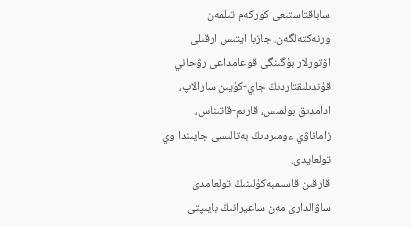ساباقتاستىعى كوركەم تىلمەن ورنەكتەلگەن. جازبا ايتىس ارقىلى اۆتورلار بۇگىنگى قوعامداعى رۋحاني قۇندىلىقتاردىڭ جاي-كۇيىن سارالاپ، ادامدىق بولمىس، قارىم-قاتىناس، زاماناۋي ءومىردىڭ بەتالىسى جايىندا وي تولعايدى.
قارقىن قاسىمبەكۇلىنىڭ تولعامدى ساۋالدارى مەن ساعيرانىڭ بايىپتى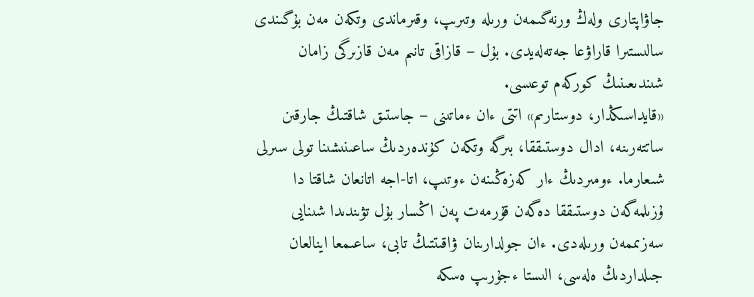جاۋاپتارى ولەڭ ورنەگىمەن ورىلە وتىرىپ، وقىرماندى وتكەن مەن بۇگىندى سالىستىرا قاراۋعا جەتەلەيدى. بۇل – قازاقى تانىم مەن قازىرگى زامان شىندىعىنىڭ كوركەم توعىسى.
«قايداسىڭدار، دوستارىم» اتتى ءان ءماتىنى – جاستىق شاقتىڭ جارقىن ساتتەرىنە، ادال دوستىققا، بىرگە وتكەن كۇندەردىڭ ساعىنىشىنا تولى سىرلى شىعارما. ءومىردىڭ ءار كەزەڭىنەن ءوتىپ، اتا-اجە اتانعان شاقتا دا ۇزىلمەگەن دوستىققا دەگەن قۇرمەت پەن اڭسار بۇل تۋىندىدا شىنايى سەزىممەن ورىلەدى. ءان جولدارىنان ۋاقىتتىڭ تابى، ساعىمعا اينالعان جىلداردىڭ ەلەسى، الىستا ءجۇرىپ ەسكە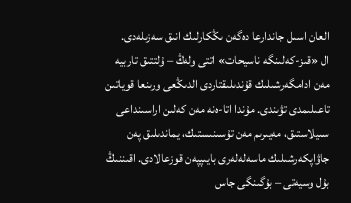العان اسىل جاندارعا دەگەن ىڭكارلىك انىق سەزىلەدى.
ال «قىز-كەلىنگە ناسيحات» اتتى ولەڭ – ۇلتتىق تاربيە مەن ادامگەرشىلىك قۇندىلىقتاردى الدىڭعى ورىنعا قوياتىن تاعىلىمدى تۋىندى. مۇندا اتا-ەنە مەن كەلىن اراسىنداعى سىيلاستىق، مەيىرىم مەن تۇسىنىستىك، يماندىلىق پەن جاۋاپكەرشىلىك ماسەلەلەرى بايىپپەن قوزعالادى. اقىننىڭ بۇل وسيەتى – بۇگىنگى جاس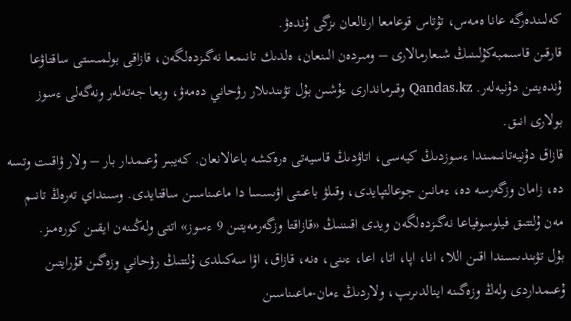كەلىندەرگە عانا ەمەس، تۇتاس قوعامعا ارنالعان ىزگى ۇندەۋ.
قارقىن قاسىمبەكۇلىنىڭ شىعارمالارى – ومىردەن الىنعان، ەلدىك تانىمعا نەگىزدەلگەن، قازاقى بولمىستى ساقتاۋعا ۇندەيتىن دۇنيەلەر. Qandas.kz وقىرماندارى ءۇشىن بۇل تۋىندىلار رۋحاني دەمەۋ، ويعا جەتەلەر ونەگەلى ءسوز بولارى انىق.
قازاق دۇنيەتانىمىندا ءسوزدىڭ كيەسى، اتاۋدىڭ قاسيەتى ەرەكشە باعالانعان. كەيبىر ۇعىمدار بار – ولار ۋاقىت وتسە دە، زامان وزگەرسە دە، ءمانىن جوعالتپايدى، وقىلۋ باعىتى اۋىسسا دا ماعىناسىن ساقتايدى. وسىنداي تەرەڭ تانىم مەن ۇلتتىق فيلوسوفياعا نەگىزدەلگەن ويدى اقىننىڭ «قازاقتا وزگەرمەيتىن 9 ءسوز» اتتى ولەڭىنەن ايقىن كورەمىز.
بۇل تۋىندىسىندا اقىن اللا، انا، اپا، اتا، اعا، ءىنى، ەنە، قازاق، اۋا سەكىلدى ۇلتتىڭ رۋحاني وزەگىن قۇرايتىن ۇعىمداردى ولەڭ وزەگىنە اينالدىرىپ، ولاردىڭ ءمان-ماعىناسىن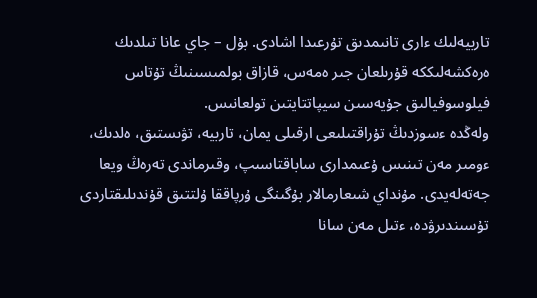تاربيەلىك ءارى تانىمدىق تۇرعىدا اشادى. بۇل – جاي عانا تىلدىك ەرەكشەلىككە قۇرىلعان جىر ەمەس، قازاق بولمىسىنىڭ تۇتاس فيلوسوفيالىق جۇيەسىن سيپاتتايتىن تولعانىس.
ولەڭدە ءسوزدىڭ تۇراقتىلىعى ارقىلى يمان، تاربيە، تۋىستىق، ەلدىك، ءومىر مەن تىنىس ۇعىمدارى ساباقتاسىپ، وقىرماندى تەرەڭ ويعا جەتەلەيدى. مۇنداي شىعارمالار بۇگىنگى ۇرپاققا ۇلتتىق قۇندىلىقتاردى تۇسىندىرۋدە، ءتىل مەن سانا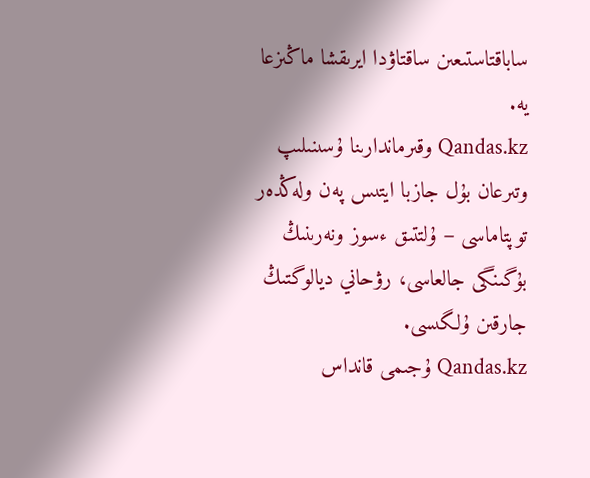ساباقتاستىعىن ساقتاۋدا ايرىقشا ماڭىزعا يە.
Qandas.kz وقىرماندارىنا ۇسىنىلىپ وتىرعان بۇل جازبا ايتىس پەن ولەڭدەر توپتاماسى – ۇلتتىق ءسوز ونەرىنىڭ بۇگىنگى جالعاسى، رۋحاني ديالوگتىڭ جارقىن ۇلگىسى.
Qandas.kz ۇجىمى قانداس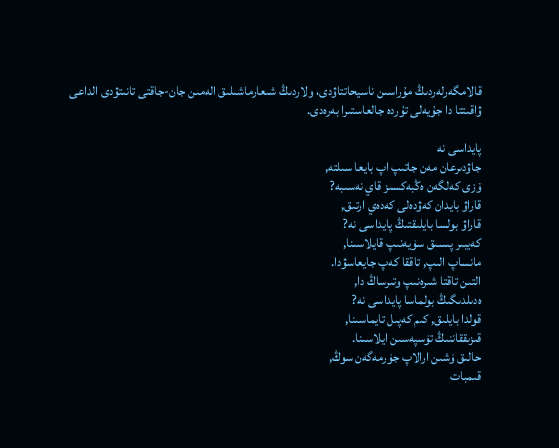قالامگەرلەردىڭ مۇراسىن ناسيحاتتاۋدى، ولاردىڭ شىعارماشىلىق الەمىن جان-جاقتى تانىتۋدى الداعى ۋاقىتتا دا جۇيەلى تۇردە جالعاستىرا بەرەدى.

پايداسى نە
جاۋدىرعان مەن جاتىپ اپ بايعا سىلتە,
ۆزى كەلگەن ەڭبەكسىز قاي نەسىبە?
قاراۋ بايدان كەۋدەلى كەدەي ارتىق,
قاراۋ بولسا بايلىقتىڭ پايداسى نە?
كەيبىر پىسىق سۈيەنىپ قايلاسىنا,
مانساپ الىپ, تاققا كەپ جايعاسۋدا.
التىن تاقتا شىرەنىپ وتىرساڭ دا,
ەدىلدىگىڭ بولماسا پايداسى نە?
قولدا بايلىق, كىم كەپىل تايماسىنا,
قىزىققاننىڭ تۈسپەسىن ايلاسىنا.
حالىق ۈشىن ارالاپ جۈرمەگەن سوڭ,
قىمبات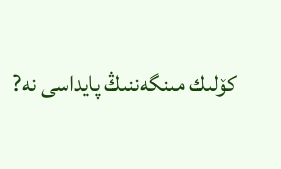كۆلىك مىنگەننىڭ پايداسى نە?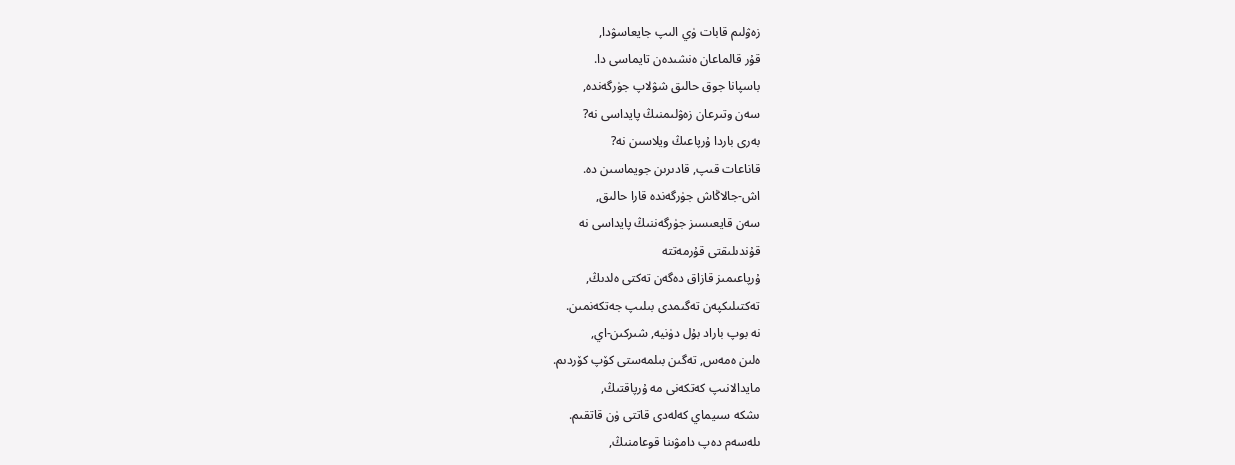زەۋلىم قابات ۈي الىپ جايعاسۋدا,
قۇر قالماعان ەنشىدەن تايماسى دا.
باسپانا جوق حالىق شۋلاپ جۈرگەندە,
سەن وتىرعان زەۋلىمنىڭ پايداسى نە?
بەرى باردا ۇرپاعىڭ ويلاسىن نە?
قاناعات قىپ, قادىرىن جويماسىن دە.
اش-جالاڭاش جۈرگەندە قارا حالىق,
سەن قايعىسىز جۈرگەننىڭ پايداسى نە
قۇندىلىقتى قۇرمەتتە
ۇرپاعىمىز قازاق دەگەن تەكتى ەلدىڭ,
تەكتىلىكپەن تەگىمدى بىلىپ جەتكەنمىن.
نە بوپ باراد بۇل دۈنيە, شىركىن-اي,
ەلىن ەمەس, تەگىن بىلمەستى كۆپ كۆردىم.
مايدالانىپ كەتكەنى مە ۇرپاقتىڭ,
ىشكە سىيماي كەلەدى قاتتى ۈن قاتقىم.
ىلەسەم دەپ دامۋىنا قوعامنىڭ,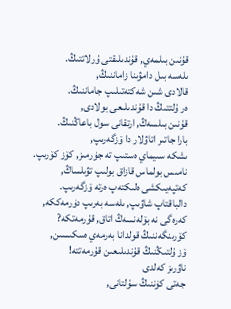قۇنىن بىلمەي, قۇندىلىقتى ۇرلاتتىڭ.
ىلەسە بىل دامۋىنا زاماننىڭ,
قالادى شىن شەكتەتىلىپ جاماننىڭ.
ەر ۇلتتىڭ دا قۇندىلىعى بولادى,
قۇنىن بىلسەڭ, ارتقانى سول باعاڭنىڭ.
بارا جاتىر اتاۋلار دا ۆزگەرىپ,
ىشكە سىيماي ەستىپ تە جۈرمىز, كۆز كۆرىپ.
نامىس بولماس قازاق بولىپ تۋىلساڭ,
كەتپەيىكشى ەلىكتەپ ەرتە ۆزگەرىپ.
دالباقتاپ شاۋىپ, ىلەسە بەرىپ دۈرمەككە,
كەرەگى نە بۆلەنسەڭ اتاق, قۇرمەتكە?
كۆرىنگەننىڭ قولدانا بەرمەي ەسكىسىن,
ۆز ۇلتىڭنىڭ قۇندىلىعىن قۇرمەتتە!
ناۋرىز كەلدى
جەتى كۈننىڭ سۇلتانى,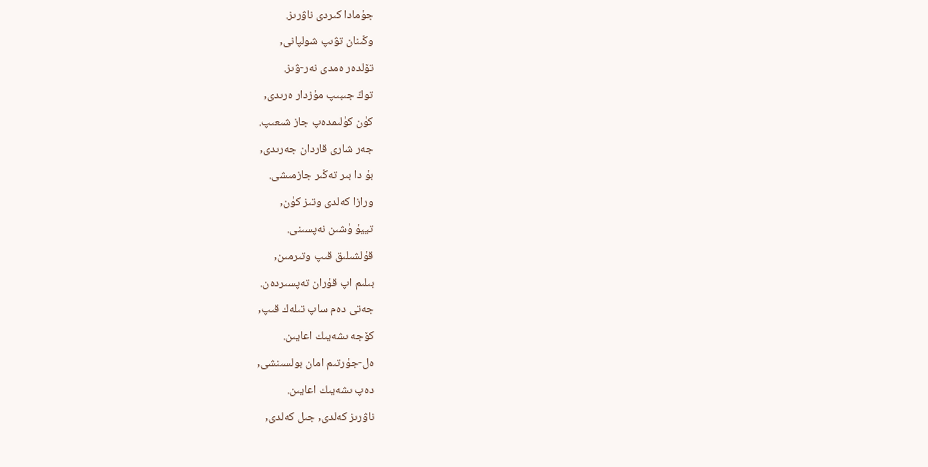جۇمادا كىردى ناۋرىز.
وڭىنان تۋىپ شولپانى,
تۆلدەر ەمدى نەر-ۋىز.
توڭ جىبىپ مۇزدار ەرىدى,
كۈن كۈلىمدەپ جاز شىعىپ.
جەر شارى قاردان جەرىدى,
بۇ دا بىر تەڭىر جازمىشى.
ورازا كەلدى وتىز كۈن,
تييۇ ۈشىن نەپسىنى.
قۇلشىلىق قىپ وتىرمىن,
بىلىم اپ قۇران تەپسىردەن.
جەتى دەم ساپ تىلەك قىپ,
كۆجە ىشەيىك اعايىن.
ەل-جۇرتىم امان بولسىنشى,
دەپ ىشەيىك اعايىن.
ناۋرىز كەلدى, جىل كەلدى,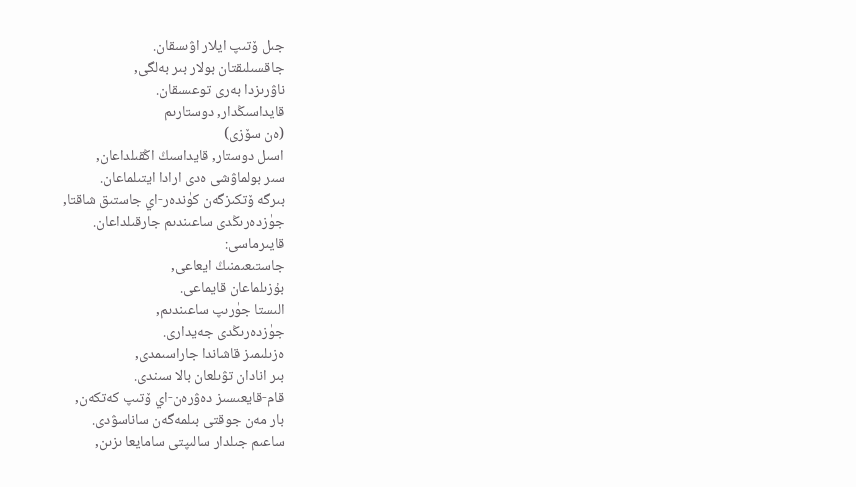جىل ۆتىپ ايلار اۋىسقان.
جاقسىلىقتان بولار بىر بەلگى,
ناۋرىزدا بەرى توعىسقان.
قايداسىڭدار, دوستارىم
(ەن سۆزى)
اسىل دوستار, قايداسىڭ اڭقىلداعان,
سىر بولماۋشى ەدى ارادا ايتىلماعان.
بىرگە ۆتكىزگەن كۈندەر-اي جاستىق شاقتا,
جۈزدەرىڭدى ساعىندىم جارقىلداعان.
قايىرماسى:
جاستىعىمنىڭ ايعاعى,
بۇزىلماعان قايماعى.
الىستا جۈرىپ ساعىندىم,
جۈزدەرىڭدى جەيدارى.
ەزىلىمىز قاشاندا جاراسىمدى,
بىر انادان تۋىلعان بالا سىندى.
قام-قايعىسىز دەۋرەن-اي ۆتىپ كەتكەن,
بار مەن جوقتى بىلمەگەن ساناسۋدى.
ساعىم جىلدار سالىپتى سامايعا ىزىن,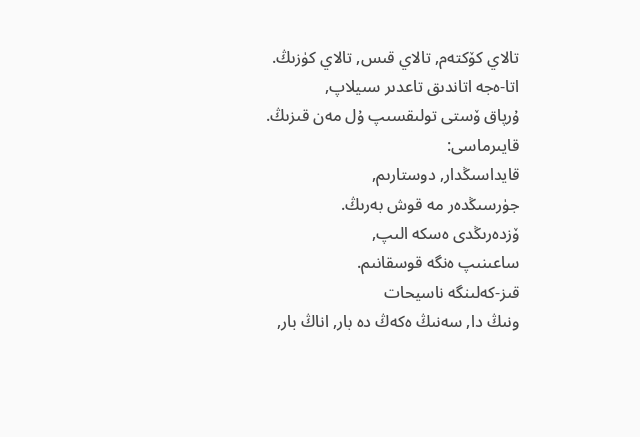تالاي كۆكتەم, تالاي قىس, تالاي كۈزىڭ.
اتا-ەجە اتاندىق تاعدىر سىيلاپ,
ۇرپاق ۆستى تولىقسىپ ۇل مەن قىزىڭ.
قايىرماسى:
قايداسىڭدار, دوستارىم,
جۈرسىڭدەر مە قوش بەرىڭ.
ۆزدەرىڭدى ەسكە الىپ,
ساعىنىپ ەنگە قوسقانىم.
قىز-كەلىنگە ناسيحات
ونىڭ دا, سەنىڭ ەكەڭ دە بار, اناڭ بار,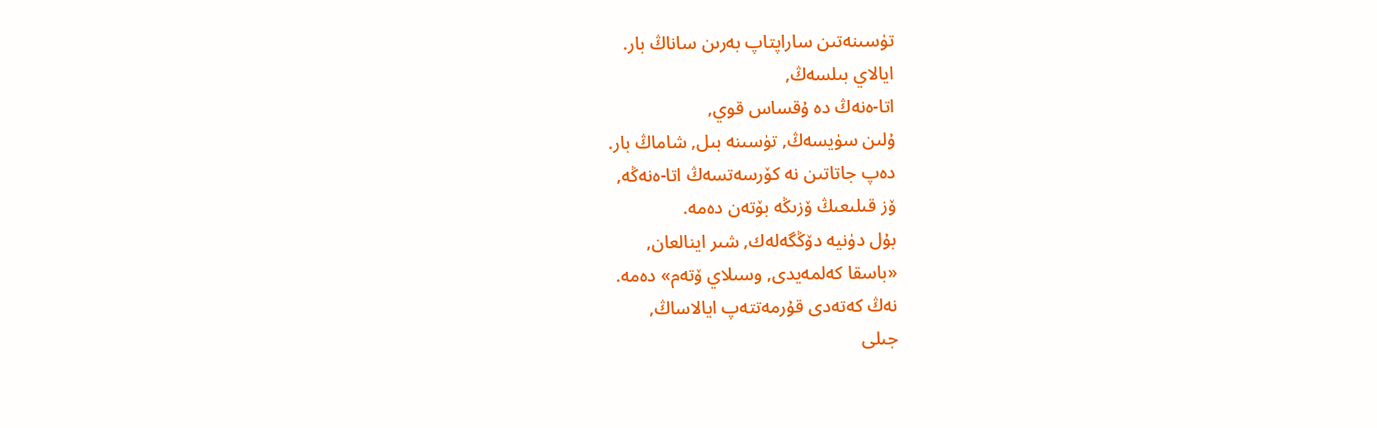تۈسىنەتىن ساراپتاپ بەرىن ساناڭ بار.
ايالاي بىلسەڭ,
اتا-ەنەڭ دە ۇقساس قوي,
ۇلىن سۈيسەڭ, تۈسىنە بىل, شاماڭ بار.
دەپ جاتاتىن نە كۆرسەتسەڭ اتا-ەنەڭە,
ۆز قىلىعىڭ ۆزىڭە بۆتەن دەمە.
بۇل دۈنيە دۆڭگەلەك, شىر اينالعان,
«باسقا كەلمەيدى, وسىلاي ۆتەم» دەمە.
نەڭ كەتەدى قۇرمەتتەپ ايالاساڭ,
جىلى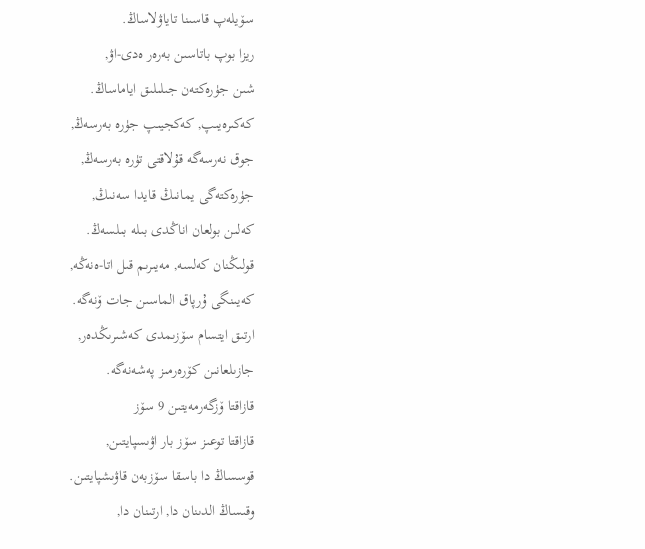سۆيلەپ قاسىنا تاياۋلاساڭ.
ريزا بوپ باتاسىن بەرەر ەدى-اۋ,
شىن جۈرەكتەن جىلىلىق اياماساڭ.
كەكىرەيىپ, كەكجيىپ جۈرە بەرسەڭ,
جوق نەرسەگە قۇلاقتى تۈرە بەرسەڭ,
جۈرەكتەگى يمانىڭ قايدا سەنىڭ,
كەلىن بولعان اناڭدى بىلە بىلسەڭ.
قولىڭنان كەلسە, مەيىرىم قىل اتا-ەنەڭە,
كەيىنگى ۇرپاق الماسىن جات ۆنەگە.
ارتىق ايتسام سۆزىمدى كەشىرىڭدەر,
جازىلعانىن كۆرەرمىز پەشەنەگە.
قازاقتا ۆزگەرمەيتىن 9 سۆز
قازاقتا توعىز سۆز بار اۋىسپايتىن,
قوسساڭ دا باسقا سۆزبەن قاۋىشپايتىن.
وقىساڭ الدىنان دا, ارتىنان دا,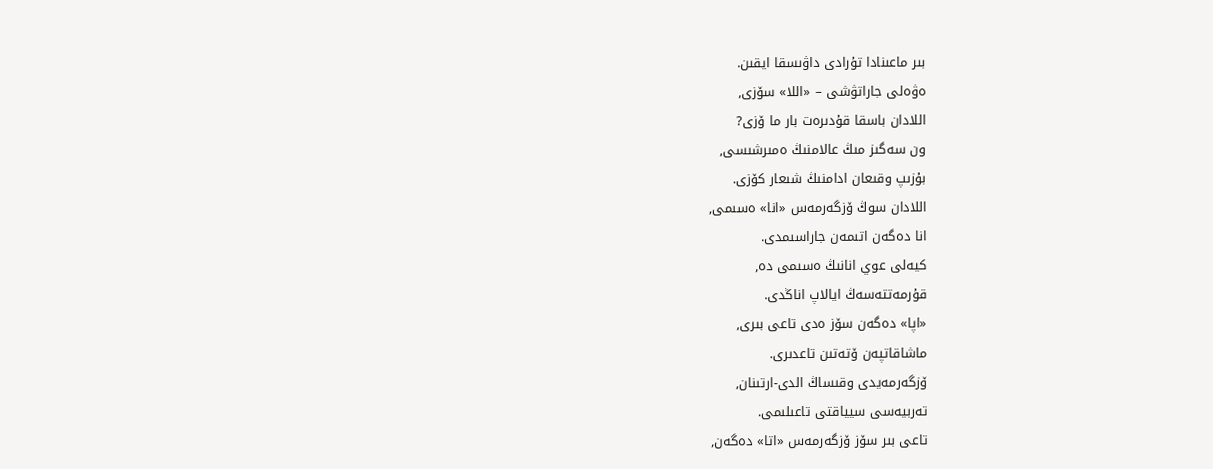بىر ماعىنادا تۇرادى داۋىسقا ايقىن.
ەۋەلى جاراتۋشى – «اللا» سۆزى,
اللادان باسقا قۇدىرەت بار ما ۆزى?
ون سەگىز مىڭ عالامنىڭ ەمىرشىسى,
بۇزىپ وقىعان ادامنىڭ شىعار كۆزى.
اللادان سوڭ ۆزگەرمەس «انا» ەسىمى,
انا دەگەن اتىمەن جاراسىمدى.
كيەلى عوي انانىڭ ەسىمى دە,
قۇرمەتتەسەڭ ايالاپ اناڭدى.
«اپا» دەگەن سۆز ەدى تاعى بىرى,
ماشاقاتپەن ۆتەتىن تاعدىرى.
ۆزگەرمەيدى وقىساڭ الدى-ارتىنان,
تەربيەسى سيياقتى تاعىلىمى.
تاعى بىر سۆز ۆزگەرمەس «اتا» دەگەن,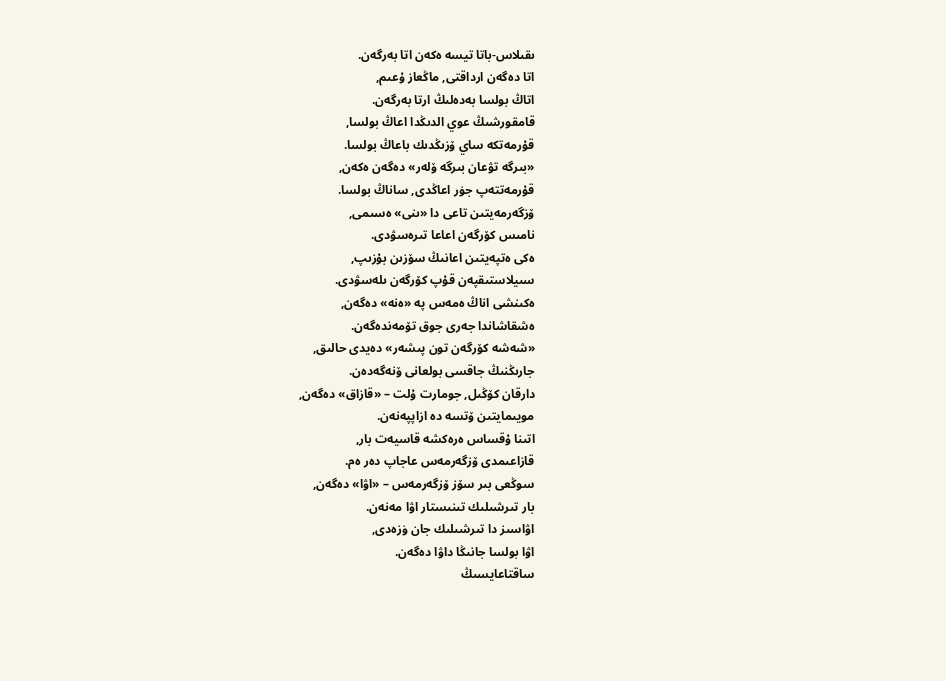ىقىلاس-باتا تيسە ەكەن اتا بەرگەن.
اتا دەگەن ارداقتى, ماڭعاز ۇعىم,
اتاڭ بولسا بەدەلىڭ ارتا بەرگەن.
قامقورشىڭ عوي الدىڭدا اعاڭ بولسا,
قۇرمەتكە ساي ۆزىڭدىك باعاڭ بولسا.
«بىرگە تۋعان بىرگە ۆلەر» دەگەن ەكەن,
قۇرمەتتەپ جۈر اعاڭدى, ساناڭ بولسا.
ۆزگەرمەيتىن تاعى دا «ىنى» ەسىمى,
نامىس كۆرگەن اعاعا تىرەسۋدى.
ەكى ەتپەيتىن اعانىڭ سۆزىن بۇزىپ,
سىيلاستىقپەن قۇپ كۆرگەن ىلەسۋدى.
ەكىنشى اناڭ ەمەس پە «ەنە» دەگەن,
ەشقاشاندا جەرى جوق تۆمەندەگەن.
«شەشە كۆرگەن تون پىشەر» دەيدى حالىق,
جارىڭنىڭ جاقسى بولعانى ۆنەگەدەن.
دارقان كۆڭىل, جومارت ۇلت – «قازاق» دەگەن,
مويىمايتىن ۆتسە دە ازاپپەنەن.
اتىنا ۇقساس ەرەكشە قاسيەت بار,
قازاعىمدى ۆزگەرمەس عاجاپ دەر ەم.
سوڭعى بىر سۆز ۆزگەرمەس – «اۋا» دەگەن,
بار تىرشىلىك تىنىستار اۋا مەنەن.
اۋاسىز دا تىرشىلىك جان ۈزەدى,
اۋا بولسا جانىڭا داۋا دەگەن.
ساقتاعايسىڭ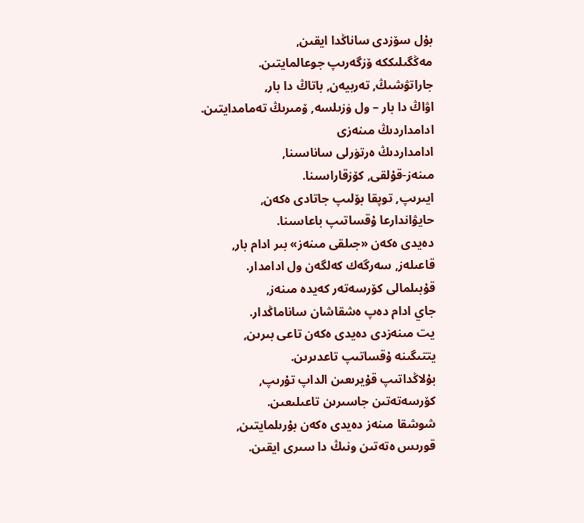بۇل سۆزدى ساناڭدا ايقىن,
مەڭگىلىككە ۆزگەرىپ جوعالمايتىن.
جاراتۋشىڭ, تەربيەن, باتاڭ دا بار,
اۋاڭ دا بار – ول ۈزىلسە, ۆمىرىڭ تەمامدايتىن.
ادامداردىڭ مىنەزى
ادامداردىڭ ەرتۈرلى ساناسىنا,
مىنەز-قۇلقى, كۆزقاراسىنا.
ايىرىپ, توپقا بۆلىپ جاتادى ەكەن,
حايۋاندارعا ۇقساتىپ باعاسىنا.
دەيدى ەكەن «جىلقى مىنەز» بىر ادام بار,
قاعىلەز, سەرگەك كەلگەن ول ادامدار.
قۇبىلمالى كۆرسەتەر كەيدە مىنەز,
جاي ادام دەپ ەشقاشان ساناماڭدار.
يت مىنەزدى دەيدى ەكەن تاعى بىرىن,
يتتىگىنە ۇقساتىپ تاعدىرىن.
بۇلاڭداتىپ قۇيرىعىن الداپ تۇرىپ,
كۆرسەتەتىن جاسىرىن تاعىلىعىن.
شوشقا مىنەز دەيدى ەكەن بۇرىلمايتىن,
قورىس ەتەتىن ونىڭ دا سىرى ايقىن.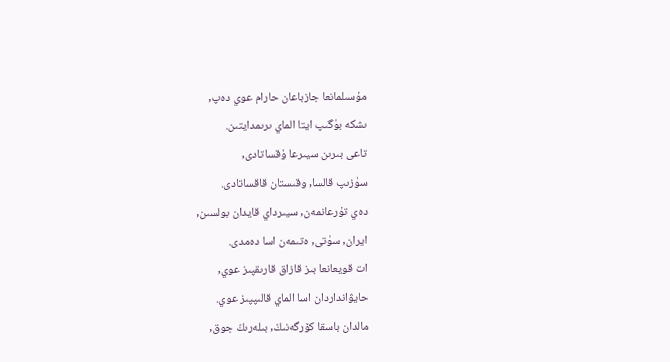مۇسىلمانعا جازباعان حارام عوي دەپ,
ىشكە بۈگىپ ايتا الماي ىرىمدايتىن.
تاعى بىرىن سيىرعا ۇقساتادى,
سۈزىپ قالسا, وقىستان قاقساتادى.
دەي تۇرعانمەن, سيىرداي قايدان بولسىن,
ايران, سۈتى, ەتىمەن اسا دەمدى.
ات قويعانعا بىز قازاق قارىقپىز عوي,
حايۋانداردان اسا الماي قالىپپىز عوي.
مالدان باسقا كۆرگەنىڭ, بىلەرىڭ جوق,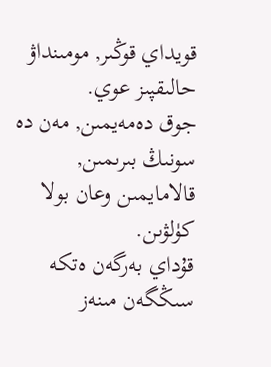قويداي قوڭىر, مومىنداۋ حالىقپىز عوي.
جوق دەمەيمىن, مەن دە سونىڭ بىرىمىن,
قالامايمىن وعان بولا كۈلۋىن.
قۇداي بەرگەن ەتكە سىڭگەن مىنەز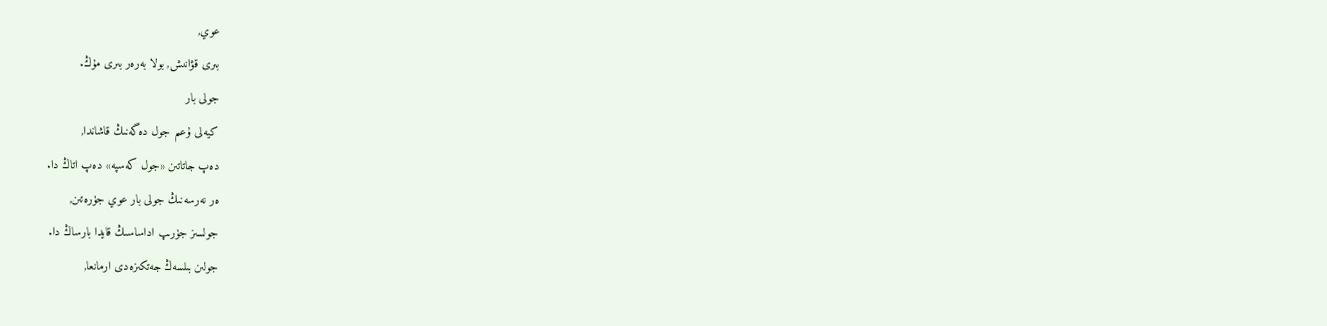عوي,
بىرى قۋانىش, بولا بەرەر بىرى مۇڭ.
جولى بار
كيەلى ۇعىم جول دەگەنىڭ قاشاندا,
دەپ جاتاتىن «جول كەسپە» دەپ اتاڭ دا.
ەر نەرسەنىڭ جولى بار عوي جۈرەتىن,
جولسىز جۈرىپ اداساسىڭ قايدا بارساڭ دا.
جولىن بىلسەڭ جەتكىزەدى ارمانعا,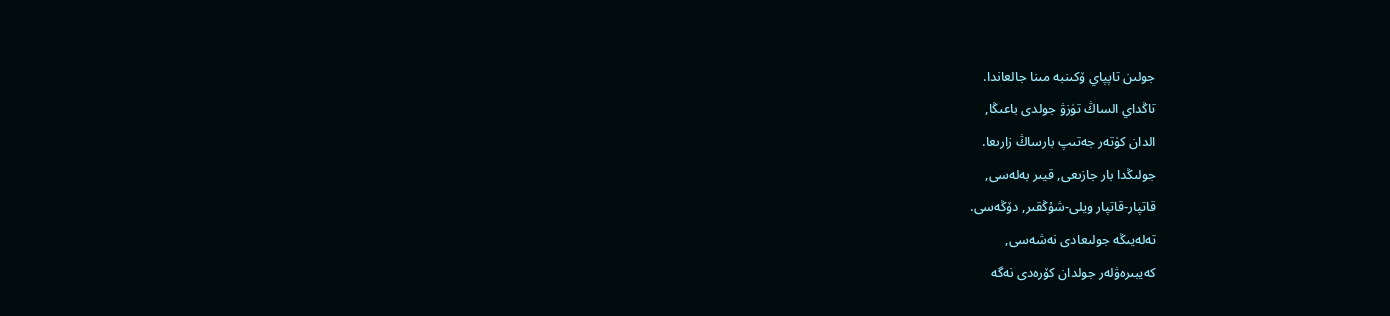جولىن تاپپاي ۆكىنبە مىنا جالعاندا.
تاڭداي الساڭ تۈزۋ جولدى باعىڭا,
الدان كۈتەر جەتىپ بارساڭ زارىعا.
جولىڭدا بار جازىعى, قيىر بەلەسى,
قاتپار-قاتپار ويلى-شۇڭقىر, دۆڭەسى.
تەلەيىڭە جولىعادى نەشەسى,
كەيبىرەۋلەر جولدان كۆرەدى نەگە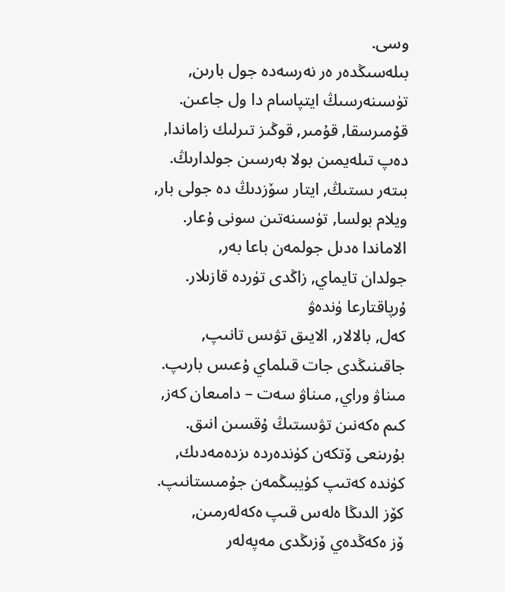وسى.
بىلەسىڭدەر ەر نەرسەدە جول بارىن,
تۈسىنەرسىڭ ايتپاسام دا ول جاعىن.
قۇمىرسقا, قۇمىر, قوڭىز تىرلىك زاماندا,
دەپ تىلەيمىن بولا بەرسىن جولدارىڭ.
بىتەر ىستىڭ, ايتار سۆزدىڭ دە جولى بار,
ويلام بولسا, تۈسىنەتىن سونى ۇعار.
الاماندا ەدىل جولمەن باعا بەر,
جولدان تايماي, زاڭدى تۈردە قازىلار.
ۇرپاقتارعا ۈندەۋ
كەل, بالالار, الايىق تۋىس تانىپ,
جاقىنىڭدى جات قىلماي ۇعىس بارىپ.
مىناۋ وراي, مىناۋ سەت – دامىعان كەز,
كىم ەكەنىن تۋىستىڭ ۇقسىن انىق.
بۇرىنعى ۆتكەن كۈندەردە ىزدەمەدىك,
كۈندە كەتىپ كۈيبىڭمەن جۇمىستانىپ.
كۆز الدىڭا ەلەس قىپ ەكەلەرمىن,
ۆز ەكەڭدەي ۆزىڭدى مەپەلەر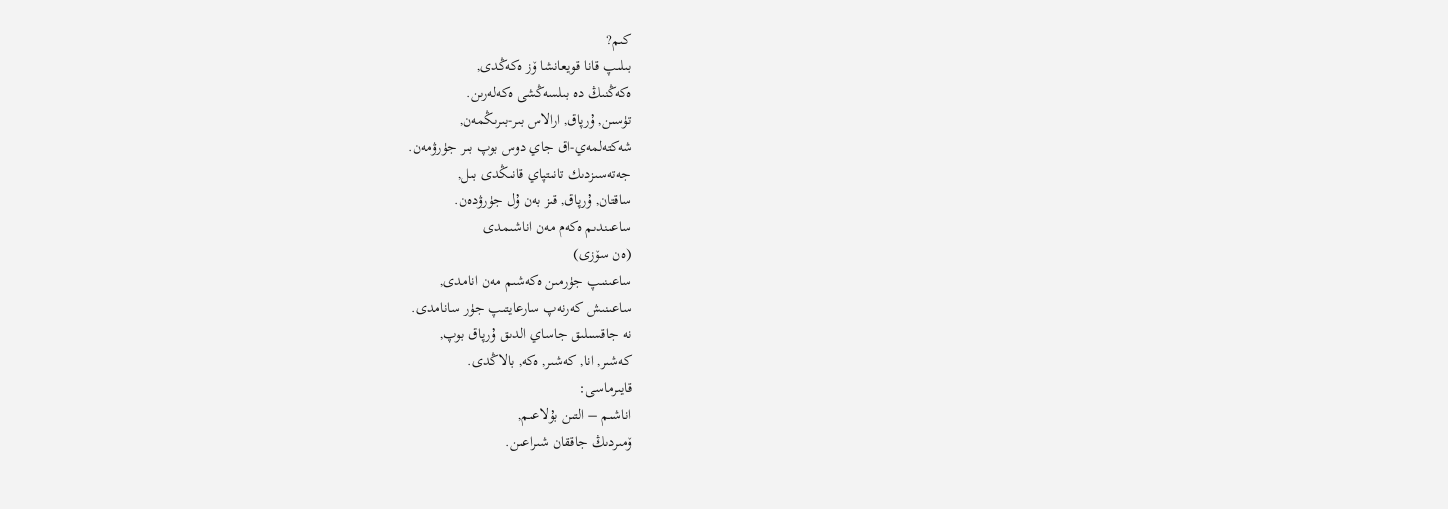كىم?
بىلىپ قانا قويعانشا ۆز ەكەڭدى,
ەكەڭنىڭ دە بىلسەڭشى ەكەلەرىن.
تۈسىن, ۇرپاق, ارالاس بىر-بىرىڭمەن,
شەكتەلمەي-اق جاي دوس بوپ بىر جۈرۋمەن.
جەتەسىزدىك تانىتپاي قانىڭدى بىل,
ساقتان, ۇرپاق, قىز بەن ۇل جۈرۋدەن.
ساعىندىم ەكەم مەن اناشىمدى
(ەن سۆزى)
ساعىنىپ جۈرمىن ەكەشىم مەن انامدى,
ساعىنىش كەرنەپ سارعايتىپ جۈر سانامدى.
نە جاقسىلىق جاساي الدىق ۇرپاق بوپ,
كەشىر, انا, كەشىر, ەكە, بالاڭدى.
قايىرماسى:
اناشىم – التىن بۇلاعىم,
ۆمىردىڭ جاققان شىراعىن.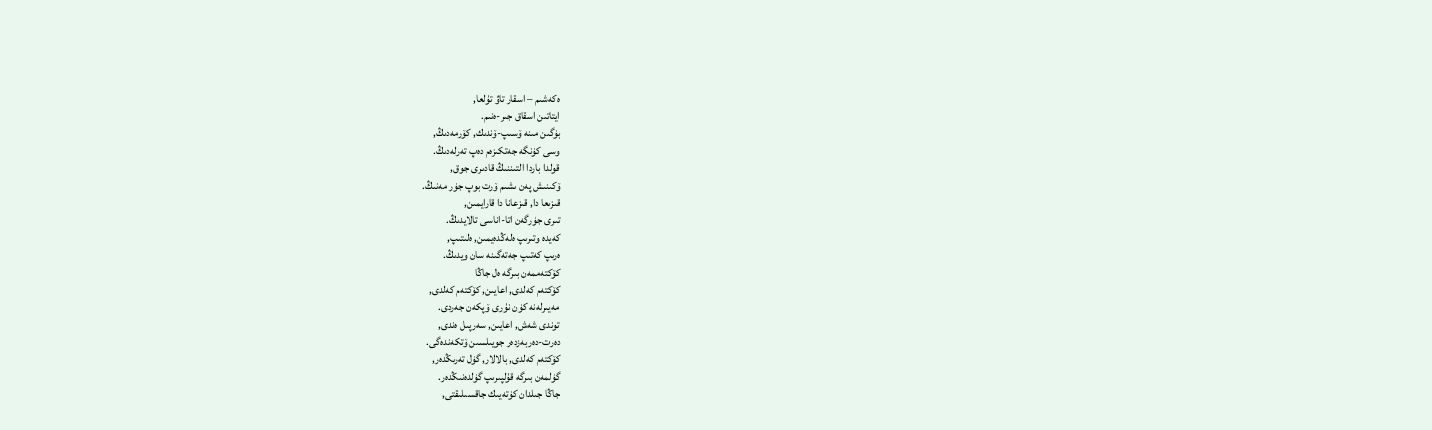ەكەشىم – اسقار تاۋ تۇلعا,
ايتاتىن اسقاق جىر-ەنىم.
بۈگىن مىنە ۆسىپ-ۆندىك, كۆرمەدىڭ,
وسى كۈنگە جەتكىزەم دەپ تەرلەدىڭ.
قولدا باردا التىننىڭ قادىرى جوق,
ۆكىنىش پەن ىشىم ۆرت بوپ جۈر مەنىڭ.
قىزىعا دا, قىزعانا دا قارايمىن,
تىرى جۈرگەن اتا-اناسى تالايدىڭ.
كەيدە وتىرىپ ەلەڭدەيمىن, ەلىتىپ,
ەرىپ كەتىپ جەتەگىنە سان ويدىڭ.
كۆكتەممەن بىرگە ەل جاڭا
كۆكتەم كەلدى, اعايىن, كۆكتەم كەلدى,
مەيىرلەنە كۈن نۇرى ۆپكەن جەردى.
توندى شەش, اعايىن, سەرپىل ەندى,
دەرت-دەربەزدەر جويىلسىن ۆتكەندەگى.
كۆكتەم كەلدى, بالالار, گۈل تەرىڭدەر,
گۈلمەن بىرگە قۇلپىرىپ گۈلدەنىڭدەر.
جاڭا جىلدان كۈتەيىك جاقسىلىقتى,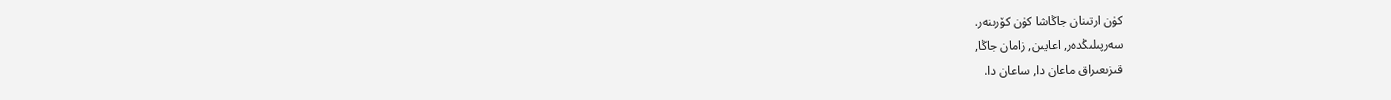كۈن ارتىنان جاڭاشا كۈن كۆرىنەر.
سەرپىلىڭدەر, اعايىن, زامان جاڭا,
قىزىعىراق ماعان دا, ساعان دا.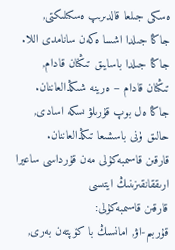ەسكى جىلعا قالدىرىپ ەسكىلىكتى,
جاڭا جىلدا اشسا ەكەن سانامدى اللا.
جاڭا جىلدا باسايىق تىڭنان قادام,
تىڭنان قادام – ەرينە شىڭدالعاننان.
جاڭا ەل بوپ قۇرىلۋ ىسكە اسادى,
حالىق ۈنى باسشىعا تىڭدالعاننان.
قارقىن قاسىمبەكۇلى مەن قۇرداسى ساعيرا ارىققانقىزىنىڭ ايتىسى
قارقىن قاسىمبەكۇلى:
قۇربىم-اۋ, امانسىڭ با كۆپتەن بەرى,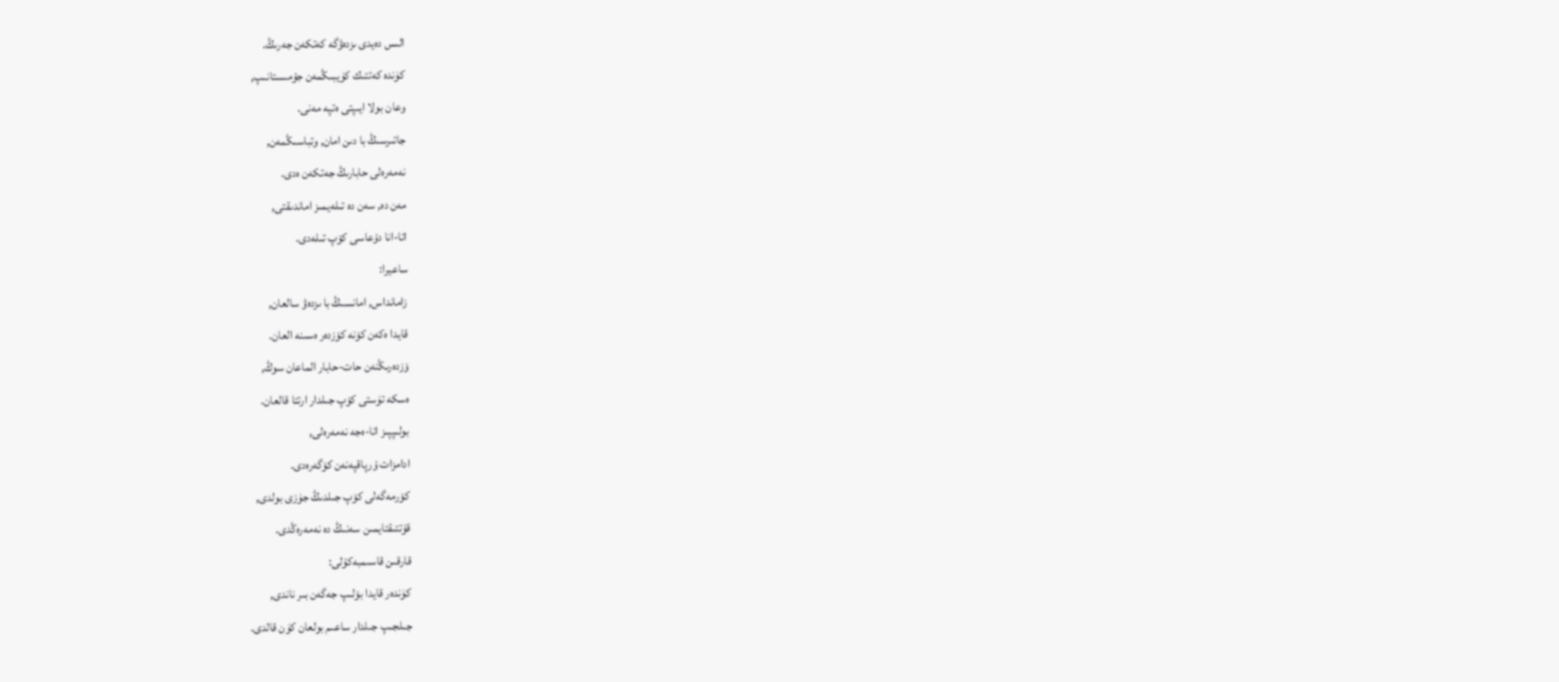الىس دەيدى ىزدەۋگە كەتكەن جەرىڭ.
كۈندە كەتتىك كۈيبىڭمەن جۇمىستانىپ,
وعان بولا ايىپتى ەتپە مەنى.
جاتىرسىڭ با دىن امان, وتباسىڭمەن,
نەمەرەلى حابارىڭ جەتكەن ەدى.
مەن دە, سەن دە تىلەيمىز اماندىقتى,
اتا-انا دۇعاسى كۆپ تىلەدى.
ساعيرا:
زامانداس, امانسىڭ با ىزدەۋ سالعان,
قايدا ەكەن كۆنە كۆزدەر ەسىنە العان.
ۆزدەرىڭنەن حات-حابار الماعان سوڭ,
ەسكە تۈستى كۆپ جىلدار ارتتا قالعان.
بولىپپىز اتا-ەجە نەمەرەلى,
ادامزات ۇرپاقپەنەن كۆگەرەدى.
كۆرمەگەلى كۆپ جىلدىڭ جۈزى بولدى,
قۇتتىقتايمىن سەنىڭ دە نەمەرەڭدى.
قارقىن قاسىمبەكۇلى:
كۈندەر قايدا بۆلىپ جەگەن بىر ناندى,
جىلجىپ جىلدار ساعىم بولعان كۈن قالدى.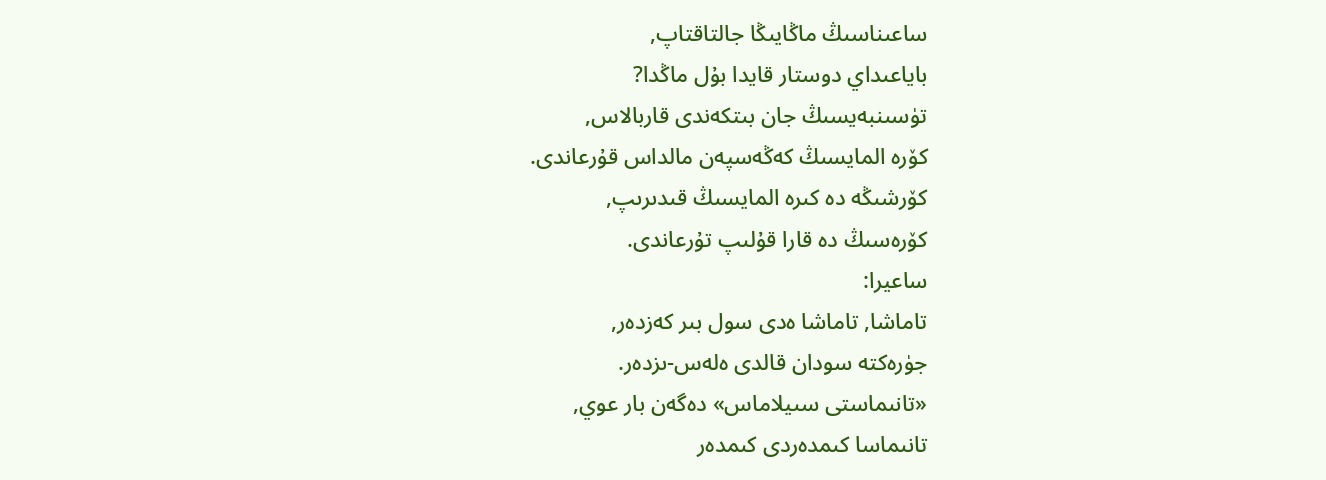ساعىناسىڭ ماڭايىڭا جالتاقتاپ,
باياعىداي دوستار قايدا بۇل ماڭدا?
تۈسىنبەيسىڭ جان بىتكەندى قاربالاس,
كۆرە المايسىڭ كەڭەسپەن مالداس قۇرعاندى.
كۆرشىڭە دە كىرە المايسىڭ قىدىرىپ,
كۆرەسىڭ دە قارا قۇلىپ تۇرعاندى.
ساعيرا:
تاماشا, تاماشا ەدى سول بىر كەزدەر,
جۈرەكتە سودان قالدى ەلەس-ىزدەر.
«تانىماستى سىيلاماس» دەگەن بار عوي,
تانىماسا كىمدەردى كىمدەر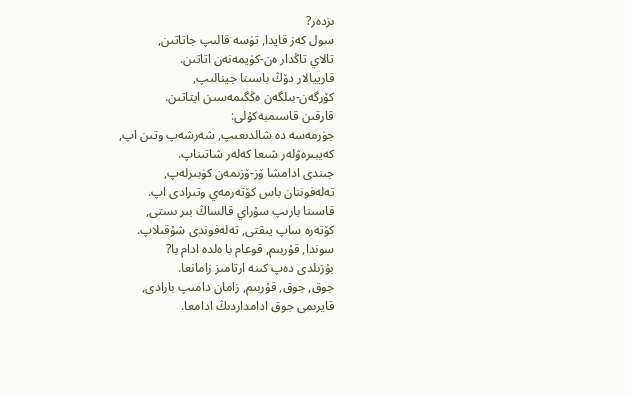ىزدەر?
سول كەز قايدا, تۈسە قالىپ جاتاتىن,
تالاي تاڭدار ەن-كۈيمەنەن اتاتىن.
قارييالار دۆڭ باسىنا جينالىپ,
كۆرگەن-بىلگەن ەڭگىمەسىن ايتاتىن.
قارقىن قاسىمبەكۇلى:
جۈرمەسە دە شالدىعىپ, شەرشەپ وتىن اپ,
كەيبىرەۋلەر شىعا كەلەر شاتىناپ.
جىندى ادامشا ۆز-ۆزىمەن كۈبىرلەپ,
تەلەفوننان باس كۆتەرمەي وتىرادى اپ.
قاسىنا بارىپ سۇراي قالساڭ بىر ىستى,
كۆتەرە ساپ يىقتى, تەلەفوندى شۇقىلاپ.
سوندا, قۇربىم, قوعام با ەلدە ادام با?
بۇزىلدى دەپ كىنە ارتامىز زامانعا.
جوق, جوق, قۇربىم, زامان دامىپ بارادى,
قايرىمى جوق ادامداردىڭ ادامعا.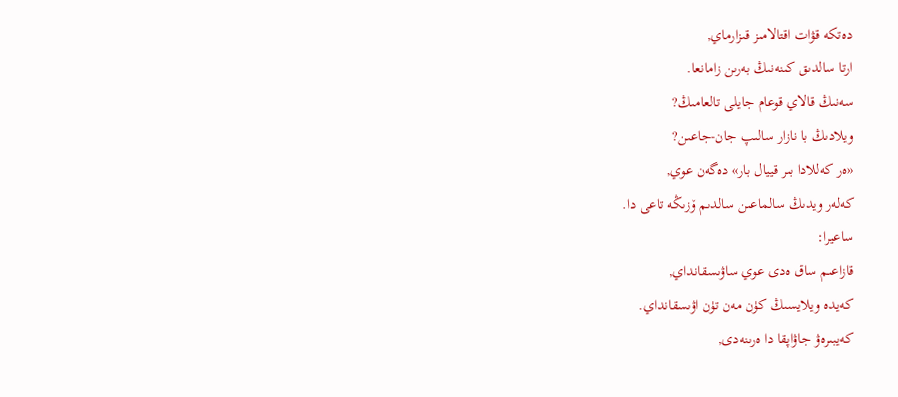دەتكە قۋات اقتالامىز قىزارماي,
ارتا سالدىق كىنەنىڭ بەرىن زامانعا.
سەنىڭ قالاي قوعام جايلى تالعامىڭ?
ويلادىڭ با نازار سالىپ جان-جاعىن?
«ەر كەللادا بىر قييال بار» دەگەن عوي,
كەلەر ويدىڭ سالماعىن سالدىم ۆزىڭە تاعى دا.
ساعيرا:
قازاعىم ساق ەدى عوي ساۋىسقانداي,
كەيدە ويلايسىڭ كۈن مەن تۈن اۋىسقانداي.
كەيبىرەۋ جاۋاپقا دا ەرىنەدى,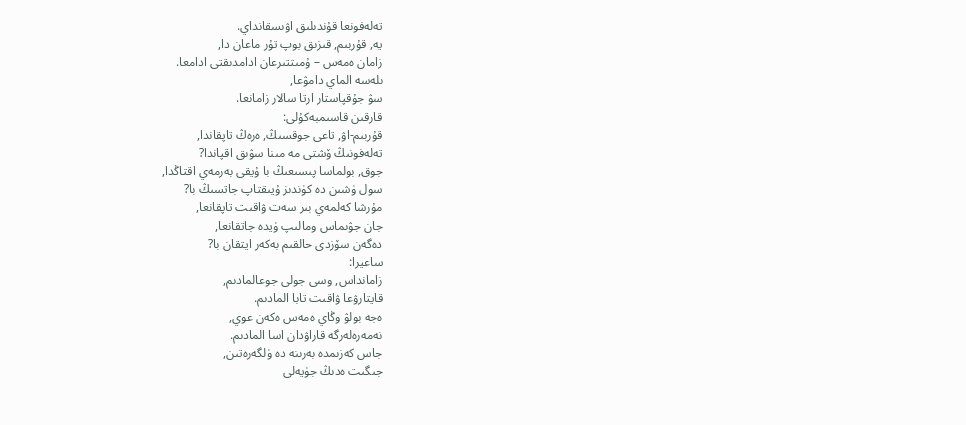تەلەفونعا قۇندىلىق اۋىسقانداي.
يە, قۇربىم, قىزىق بوپ تۇر ماعان دا,
زامان ەمەس – ۇمىتتىرعان ادامدىقتى ادامعا.
ىلەسە الماي دامۋعا,
سۋ جۇقپاستار ارتا سالار زامانعا.
قارقىن قاسىمبەكۇلى:
قۇربىم-اۋ, تاعى جوقسىڭ, ەرەڭ تاپقاندا,
تەلەفونىڭ ۆشتى مە مىنا سۋىق اقپاندا?
جوق, بولماسا پىسىعىڭ با ۇيقى بەرمەي اقتاڭدا,
سول ۈشىن دە كۈندىز ۇيىقتاپ جاتسىڭ با?
مۇرشا كەلمەي بىر سەت ۋاقىت تاپقانعا,
جان جۋىماس ومالىپ ۈيدە جاتقانعا,
دەگەن سۆزدى حالقىم بەكەر ايتقان با?
ساعيرا:
زامانداس, وسى جولى جوعالمادىم,
قايتارۋعا ۋاقىت تابا المادىم.
ەجە بولۋ وڭاي ەمەس ەكەن عوي,
نەمەرەلەرگە قاراۋدان اسا المادىم.
جاس كەزىمدە بەرىنە دە ۈلگەرەتىن,
جىگىت ەدىڭ جۈيەلى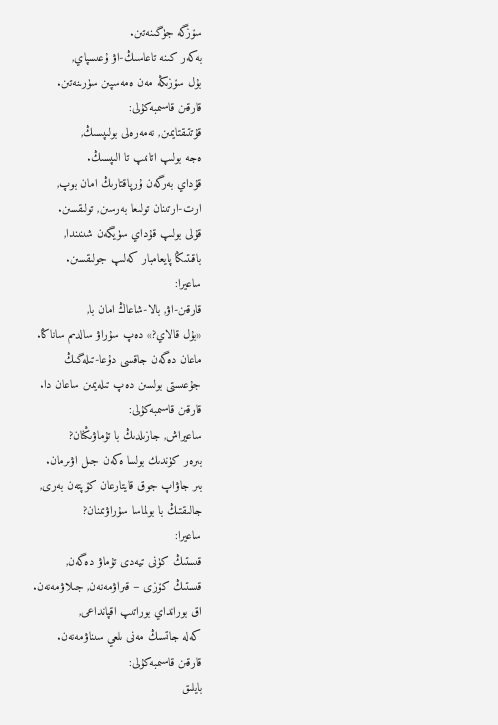سۆزگە جۈگىنەتىن.
بەكەر كىنە تاعاسىڭ-اۋ ۇعىسپاي,
بۇل سۆزىڭە مەن ەمەسپىن سۈرىنەتىن.
قارقىن قاسىمبەكۇلى:
قۇتتىقتايمىن, نەمەرەلى بولىپسىڭ,
ەجە بولىپ اتانىپ تا الىپسىڭ.
قۇداي بەرگەن ۇرپاقتارىڭ امان بوپ,
ارت-ارتىنان تولىعا بەرسىن, تولىقسىن.
قۇلى بولىپ قۇداي سۈيگەن شىنىندا,
باقىتىڭا پايعامبار كەلىپ جولىقسىن.
ساعيرا:
قارقىن-اۋ, بالا-شاعاڭ امان با,
«بۇل قالاي?» دەپ سۇراۋ سالدىم ساناڭا.
ماعان دەگەن جاقسى دۇعا-تىلەگىڭ
جۇعىستى بولسىن دەپ تىلەيمىن ساعان دا.
قارقىن قاسىمبەكۇلى:
ساعيراش, جازىلدىڭ با تۇماۋىڭنان?
بىرەر كۈندىك بولسا ەكەن جىل اۋىرمان.
بىر جاۋاپ جوق قايتارعان كۆپتەن بەرى,
جالىقتىڭ با بولماسا سۇراۋىمنان?
ساعيرا:
قىستىڭ كۈنى تيەدى تۇماۋ دەگەن,
قىستىڭ كۆزى – قىراۋمەنەن, جىلاۋمەنەن.
اق بورانداي بوراتىپ اقپانداعى,
كەلە جاتسىڭ مەنى ىلعي سىناۋمەنەن.
قارقىن قاسىمبەكۇلى:
بايلىق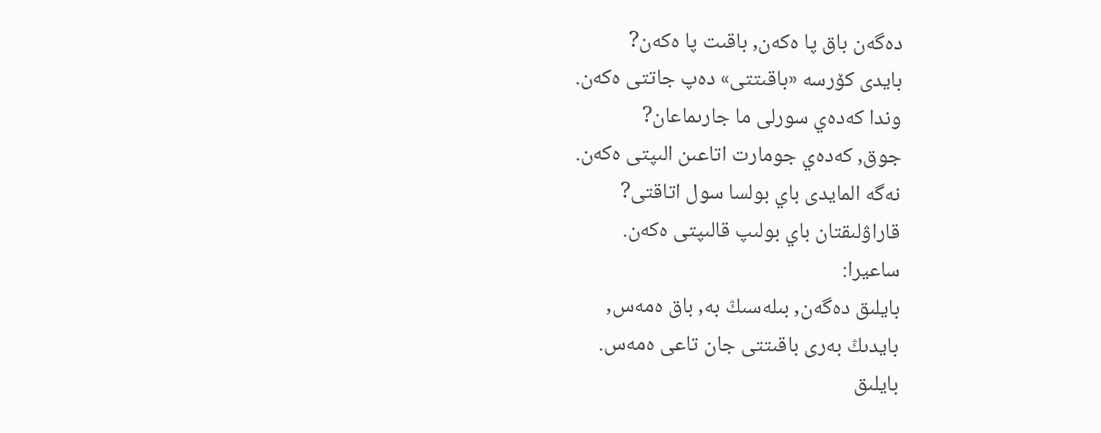دەگەن باق پا ەكەن, باقىت پا ەكەن?
بايدى كۆرسە «باقىتتى» دەپ جاتتى ەكەن.
وندا كەدەي سورلى ما جارىماعان?
جوق, كەدەي جومارت اتاعىن الىپتى ەكەن.
نەگە المايدى باي بولسا سول اتاقتى?
قاراۋلىقتان باي بولىپ قالىپتى ەكەن.
ساعيرا:
بايلىق دەگەن, بىلەسىڭ بە, باق ەمەس,
بايدىڭ بەرى باقىتتى جان تاعى ەمەس.
بايلىق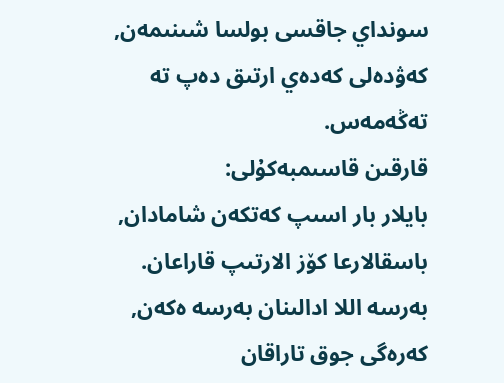سونداي جاقسى بولسا شىنىمەن,
كەۋدەلى كەدەي ارتىق دەپ تە تەڭەمەس.
قارقىن قاسىمبەكۇلى:
بايلار بار اسىپ كەتكەن شامادان,
باسقالارعا كۆز الارتىپ قاراعان.
بەرسە اللا ادالىنان بەرسە ەكەن,
كەرەگى جوق تاراقان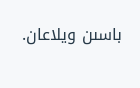باسىن ويلاعان.